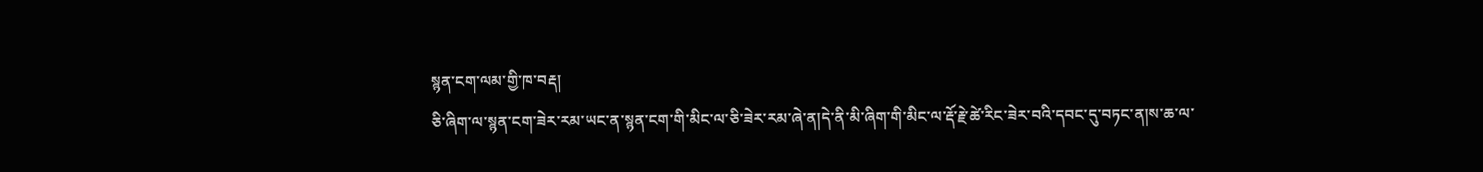སྙན་ངག་ལམ་གྱི་ཁ་བརྡ།
ཅི་ཞིག་ལ་སྙན་ངག་ཟེར་རམ་ཡང་ན་སྙན་ངག་གི་མིང་ལ་ཅི་ཟེར་རམ་ཞེ་ན།དེ་ནི་མི་ཞིག་གི་མིང་ལ་རྡོ་རྗེ་ཚེ་རིང་ཟེར་བའི་དབང་དུ་བཏང་ན།ས་ཆ་ལ་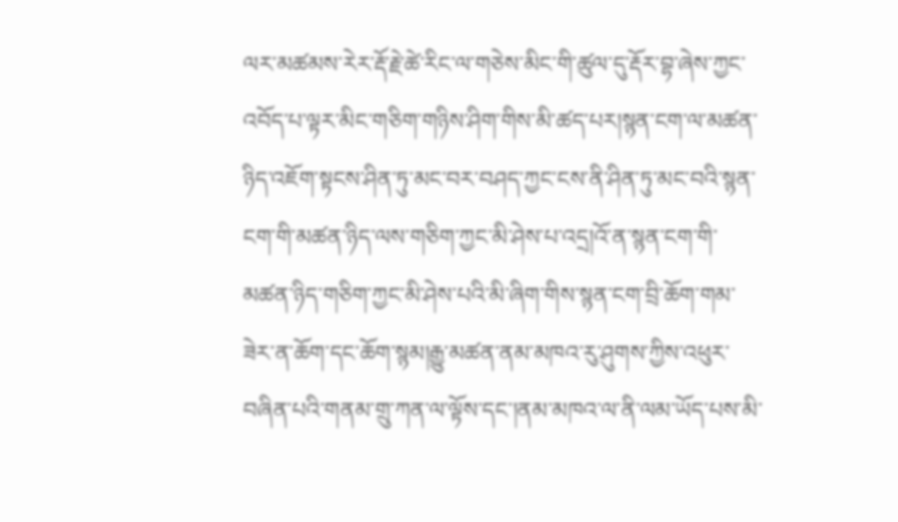ལར་མཚམས་རེར་རྡོ་རྗེ་ཚེ་རིང་ལ་གཅེས་མིང་གི་ཚུལ་དུ་རྡོར་བྷ་ཞེས་ཀྱང་འབོད་པ་ལྟར་མིང་གཅིག་གཉིས་ཤིག་གིས་མི་ཚད་པར།སྙན་ངག་ལ་མཚན་ཉིད་འཇོག་སྟངས་ཤིན་ཏུ་མང་བར་བཤད་ཀྱང་ངས་ནི་ཤིན་ཏུ་མང་བའི་སྙན་ངག་གི་མཚན་ཉིད་ལས་གཅིག་ཀྱང་མི་ཤེས་པ་འདྲ།འོ་ན་སྙན་ངག་གི་མཚན་ཉིད་གཅིག་ཀྱང་མི་ཤེས་པའི་མི་ཞིག་གིས་སྙན་ངག་བྲི་ཆོག་གམ་ཟེར་ན་ཆོག་དང་ཆོག་སྙམ།རྒྱུ་མཚན་ནམ་མཁའ་རུ་ཤུགས་ཀྱིས་འཕུར་བཞིན་པའི་གནམ་གྲུ་ཀན་ལ་ལྟོས་དང་།ནམ་མཁའ་ལ་ནི་ལམ་ཡོད་པས་མི་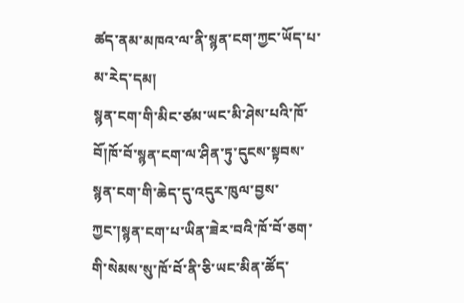ཚད་ནམ་མཁའ་ལ་ནི་སྙན་ངག་ཀྱང་ཡོད་པ་མ་རེད་དམ།
སྙན་ངག་གི་མིང་ཙམ་ཡང་མི་ཤེས་པའི་ཁོ་བོ།ཁོ་བོ་སྙན་ངག་ལ་ཤིན་ཏུ་དུངས་སྟབས་སྙན་ངག་གི་ཆེད་དུ་འདུར་ཁུལ་བྱས་ཀྱང་།སྙན་ངག་པ་ཡིན་ཟེར་བའི་ཁོ་བོ་ཅག་གི་སེམས་སུ་ཁོ་བོ་ནི་ཅི་ཡང་མིན་ཚོད་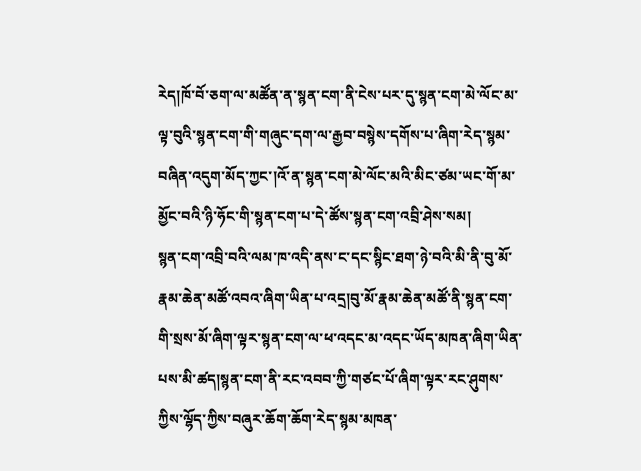རེད།ཁོ་བོ་ཅག་ལ་མཚོན་ན་སྙན་ངག་ནི་ངེས་པར་དུ་སྙན་ངག་མེ་ལོང་མ་ལྟ་བུའི་སྙན་ངག་གི་གཞུང་དག་ལ་རྒྱབ་བསྙེས་དགོས་པ་ཞིག་རེད་སྙམ་བཞིན་འདུག་མོད་ཀྱང་།འོ་ན་སྙན་ངག་མེ་ལོང་མའི་མིང་ཙམ་ཡང་གོ་མ་མྱོང་བའི་ཉི་ཧོང་གི་སྙན་ངག་པ་དེ་ཚོས་སྙན་ངག་འབྲི་ཤེས་སམ།
སྙན་ངག་འབྲི་བའི་ལམ་ཁ་འདི་ནས་ང་དང་སྙིང་ཐག་ཉེ་བའི་མི་ནི་བུ་མོ་རྣམ་ཆེན་མཚོ་འབའ་ཞིག་ཡིན་པ་འདྲ།བུ་མོ་རྣམ་ཆེན་མཚོ་ནི་སྙན་ངག་གི་སྲས་མོ་ཞིག་ལྟར་སྙན་ངག་ལ་ཕ་འདང་མ་འདང་ཡོད་མཁན་ཞིག་ཡིན་པས་མི་ཚད།སྙན་ངག་ནི་རང་འབབ་ཀྱི་གཙང་པོ་ཞིག་ལྟར་རང་ཤུགས་ཀྱིས་ལྷོད་ཀྱིས་བཞུར་ཆོག་ཆོག་རེད་སྙམ་མཁན་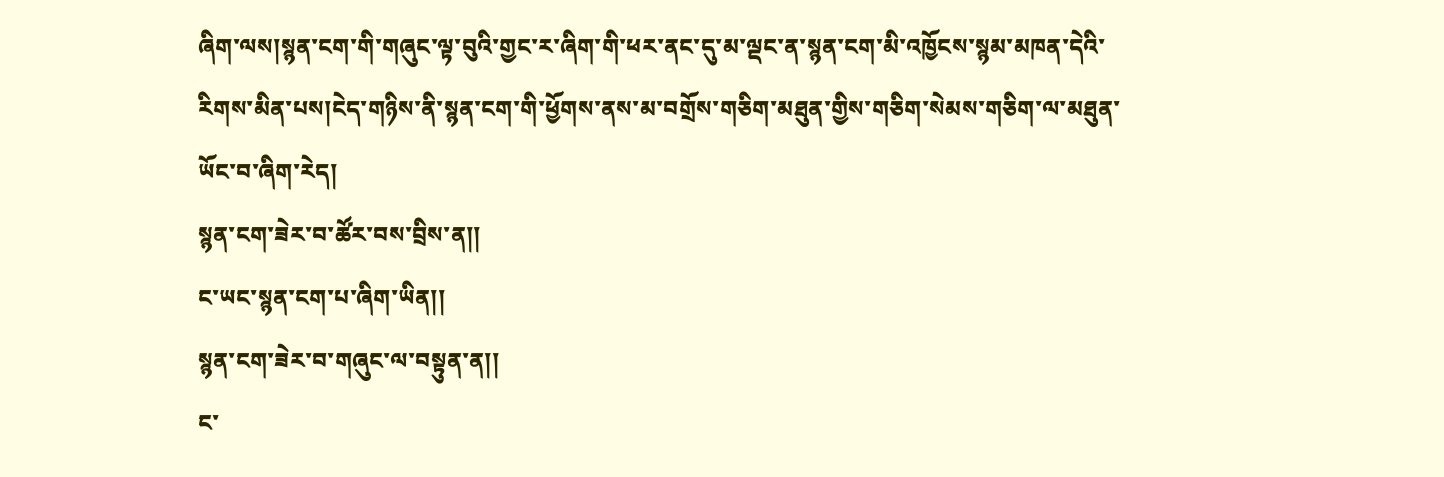ཞིག་ལས།སྙན་ངག་གི་གཞུང་ལྟ་བུའི་གྱང་ར་ཞིག་གི་ཕར་ནང་དུ་མ་ལྡང་ན་སྙན་ངག་མི་འཁྱོངས་སྙམ་མཁན་དེའི་རིགས་མིན་པས།ངེད་གཉིས་ནི་སྙན་ངག་གི་ཕྱོགས་ནས་མ་བགྲོས་གཅིག་མཐུན་གྱིས་གཅིག་སེམས་གཅིག་ལ་མཐུན་ཡོང་བ་ཞིག་རེད།
སྙན་ངག་ཟེར་བ་ཚོར་བས་བྲིས་ན།།
ང་ཡང་སྙན་ངག་པ་ཞིག་ཡིན།།
སྙན་ངག་ཟེར་བ་གཞུང་ལ་བསྟུན་ན།།
ང་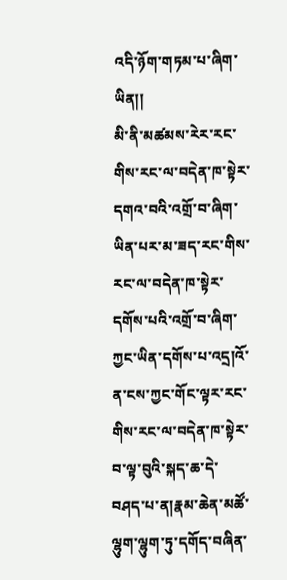འདི་ཉོག་གཏམ་པ་ཞིག་ཡིན།།
མི་ནི་མཚམས་རེར་རང་གིས་རང་ལ་བདེན་ཁ་སྟེར་དགའ་བའི་འགྲོ་བ་ཞིག་ཡིན་པར་མ་ཟད་རང་གིས་རང་ལ་བདེན་ཁ་སྟེར་དགོས་པའི་འགྲོ་བ་ཞིག་ཀྱང་ཡིན་དགོས་པ་འདྲ།འོ་ན་ངས་ཀྱང་གོང་ལྟར་རང་གིས་རང་ལ་བདེན་ཁ་སྟེར་བ་ལྟ་བུའི་སྐད་ཆ་དེ་བཤད་པ་ན།རྣམ་ཆེན་མཚོ་ལྷུག་ལྷུག་ཏུ་དགོད་བཞིན་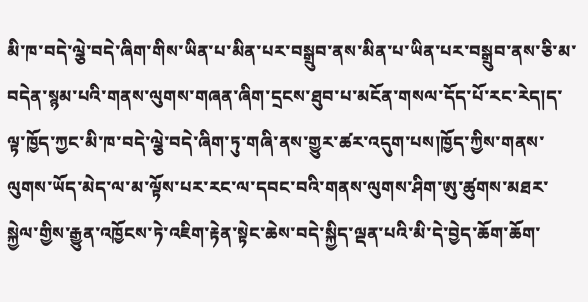མི་ཁ་བདེ་ལྕེ་བདེ་ཞིག་གིས་ཡིན་པ་མིན་པར་བསྒྲུབ་ནས་མིན་པ་ཡིན་པར་བསྒྲུབ་ནས་ཅི་མ་བདེན་སྙམ་པའི་གནས་ལུགས་གཞན་ཞིག་དྲངས་ཐུབ་པ་མངོན་གསལ་དོད་པོ་རང་རེད།ད་ལྟ་ཁྱོད་ཀྱང་མི་ཁ་བདེ་ལྕེ་བདེ་ཞིག་ཏུ་གཞི་ནས་གྱུར་ཚར་འདུག་པས།ཁྱོད་ཀྱིས་གནས་ལུགས་ཡོད་མེད་ལ་མ་ལྟོས་པར་རང་ལ་དབང་བའི་གནས་ལུགས་ཤིག་ཨུ་ཚུགས་མཐར་སྐྱེལ་གྱིས་རྒྱུན་འཁྱོངས་ཏེ་འཇིག་རྟེན་སྟེང་ཆེས་བདེ་སྐྱིད་ལྡན་པའི་མི་དེ་བྱེད་ཆོག་ཆོག་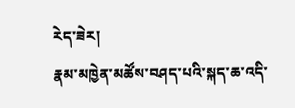རེད་ཟེར།
རྣམ་མཁྱེན་མཚོས་བཤད་པའི་སྐད་ཆ་འདི་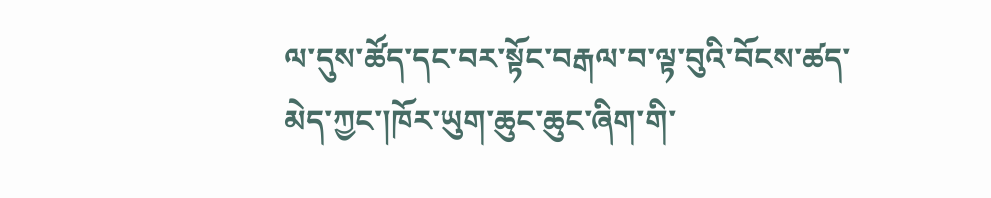ལ་དུས་ཚོད་དང་བར་སྟོང་བརྒལ་བ་ལྟ་བུའི་བོངས་ཚད་མེད་ཀྱང་།ཁོར་ཡུག་ཆུང་ཆུང་ཞིག་གི་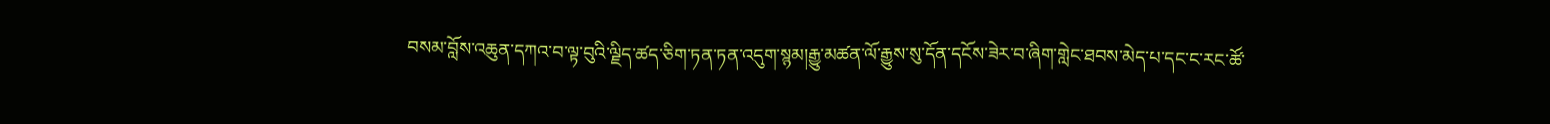བསམ་བློས་འཆུན་དཀའ་བ་ལྟ་བུའི་ལྗིད་ཚད་ཅིག་ཏན་ཏན་འདུག་སྙམ།རྒྱུ་མཚན་ལོ་རྒྱུས་སུ་དོན་དངོས་ཟེར་བ་ཞིག་གླེང་ཐབས་མེད་པ་དང་ང་རང་ཚོ་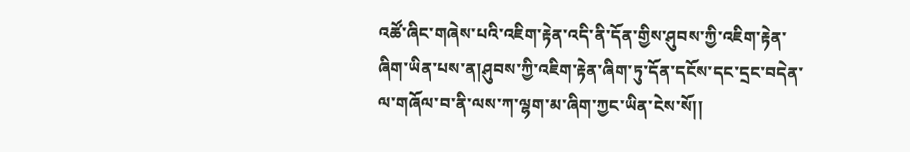འཚོ་ཞིང་གཞེས་པའི་འཇིག་རྟེན་འདི་ནི་དོན་གྱིས་ཤུབས་ཀྱི་འཇིག་རྟེན་ཞིག་ཡིན་པས་ན།ཤུབས་ཀྱི་འཇིག་རྟེན་ཞིག་ཏུ་དོན་དངོས་དང་དྲང་བདེན་ལ་གཞོལ་བ་ནི་ལས་ཀ་ལྷག་མ་ཞིག་ཀྱང་ཡིན་ངེས་སོ།།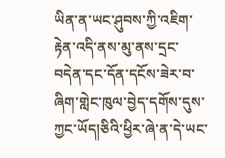ཡིན་ན་ཡང་ཤུབས་ཀྱི་འཇིག་རྟེན་འདི་ནས་མུ་ནས་དྲང་བདེན་དང་དོན་དངོས་ཟེར་བ་ཞིག་གླེང་ཁུལ་བྱེད་དགོས་དུས་ཀྱང་ཡོད།ཅིའི་ཕྱིར་ཞེ་ན་དེ་ཡང་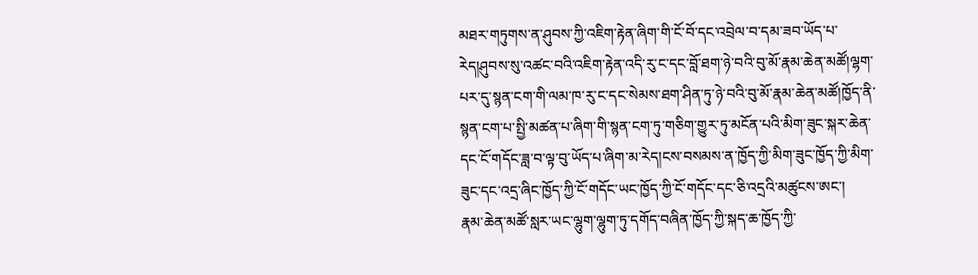མཐར་གཏུགས་ན་ཤུབས་ཀྱི་འཇིག་རྟེན་ཞིག་གི་ངོ་བོ་དང་འབྲེལ་བ་དམ་ཟབ་ཡོད་པ་རེད།ཤུབས་སུ་འཚང་བའི་འཇིག་རྟེན་འདི་རུ་ང་དང་བློ་ཐག་ཉེ་བའི་བུ་མོ་རྣམ་ཆེན་མཚོ།ལྷག་པར་དུ་སྙན་ངག་གི་ལམ་ཁ་རུ་ང་དང་སེམས་ཐག་ཤིན་ཏུ་ཉེ་བའི་བུ་མོ་རྣམ་ཆེན་མཚོ།ཁྱོད་ནི་སྙན་ངག་པ་སྤྱི་མཚན་པ་ཞིག་གི་སྙན་ངག་ཏུ་གཅིག་གྱུར་ཏུ་མངོན་པའི་མིག་ཟུང་སྐར་ཆེན་དང་ངོ་གདོང་ཟླ་བ་ལྟ་བུ་ཡོད་པ་ཞིག་མ་རེད།ངས་བསམས་ན་ཁྱོད་ཀྱི་མིག་ཟུང་ཁྱོད་ཀྱི་མིག་ཟུང་དང་འདྲ་ཞིང་ཁྱོད་ཀྱི་ངོ་གདོང་ཡང་ཁྱོད་ཀྱི་ངོ་གདོང་དང་ཅི་འདྲའི་མཚུངས་ཨང་།
རྣམ་ཆེན་མཚོ་སླར་ཡང་ལྷུག་ལྷུག་ཏུ་དགོད་བཞིན་ཁྱོད་ཀྱི་སྐད་ཆ་ཁྱོད་ཀྱི་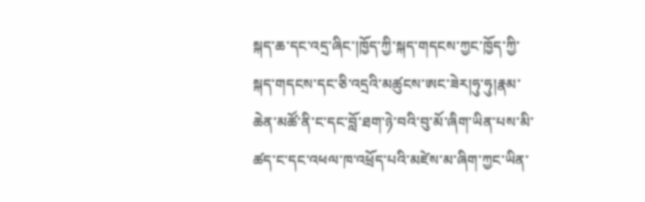སྐད་ཆ་དང་འདྲ་ཞིང་།ཁྱོད་ཀྱི་སྐད་གདངས་ཀྱང་ཁྱོད་ཀྱི་སྐད་གདངས་དང་ཅི་འདྲའི་མཚུངས་ཨང་ཟེར།ཧུ་ཧུ།རྣམ་ཆེན་མཚོ་ནི་ང་དང་བློ་ཐག་ཉེ་བའི་བུ་མོ་ཞིག་ཡིན་པས་མི་ཚད་ང་དང་འཕལ་ཁ་འཕྲོད་པའི་མཛེས་མ་ཞིག་ཀྱང་ཡིན་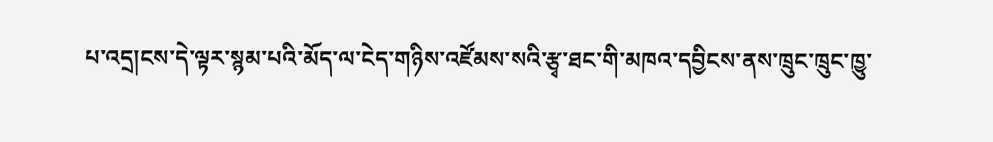པ་འདྲ།ངས་དེ་ལྟར་སྙམ་པའི་མོད་ལ་ངེད་གཉིས་འཛོམས་སའི་རྩྭ་ཐང་གི་མཁའ་དབྱིངས་ནས་ཁྲུང་ཁྲུང་ཁྱུ་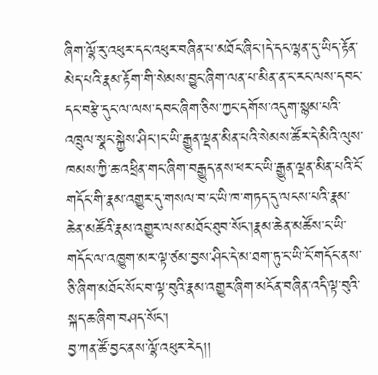ཞིག་ལྷོ་རུ་འཕུར་དང་འཕུར་བཞིན་པ་མཐོང་ཞིང་།དེ་དང་ལྷན་དུ་ཡིད་རྟོན་མེད་པའི་རྣམ་རྟོག་གི་སེམས་བྱུང་ཞིག་ལན་པ་མིན་ན་ང་རང་ལས་དབང་དང་བརྩེ་དུང་ལ་ལས་དབང་ཞིག་ཅིས་ཀྱང་དགོས་འདུག་སྙམ་པའི་འཁྲུལ་སྣང་སྐྱེས་ཤིང་།ང་ཡི་རྒྱུན་ལྡན་མིན་པའི་སེམས་ཚོར་དེ་མིའི་ལུས་ཁམས་ཀྱི་ཆ་འཕྲིན་གང་ཞིག་བརྒྱུད་ནས་ཕར་ང་ཡི་རྒྱུན་ལྡན་མིན་པའི་ངོ་གདོང་གི་རྣམ་འགྱུར་དུ་གསལ་བ་ང་ཡི་ཁ་གཏད་དུ་ལངས་པའི་རྣམ་ཆེན་མཚོའི་རྣམ་འགྱུར་ལས་མཐོང་ཐུབ་སོང་།རྣམ་ཆེན་མཚོས་ང་ཡི་གདོང་ལ་འཁྱུག་མར་ལྟ་ཙམ་བྱས་ཤིང་དེ་མ་ཐག་ཏུ་ང་ཡི་ངོ་གདོང་ནས་ཅི་ཞིག་མཐོང་སོང་བ་ལྟ་བུའི་རྣམ་འགྱུར་ཞིག་མངོན་བཞིན་འདི་ལྟ་བུའི་སྐད་ཆ་ཞིག་བཤད་སོང་།
བྱ་ཀན་ཚོ་བྱང་ནས་ལྷོ་འཕུར་རེད།།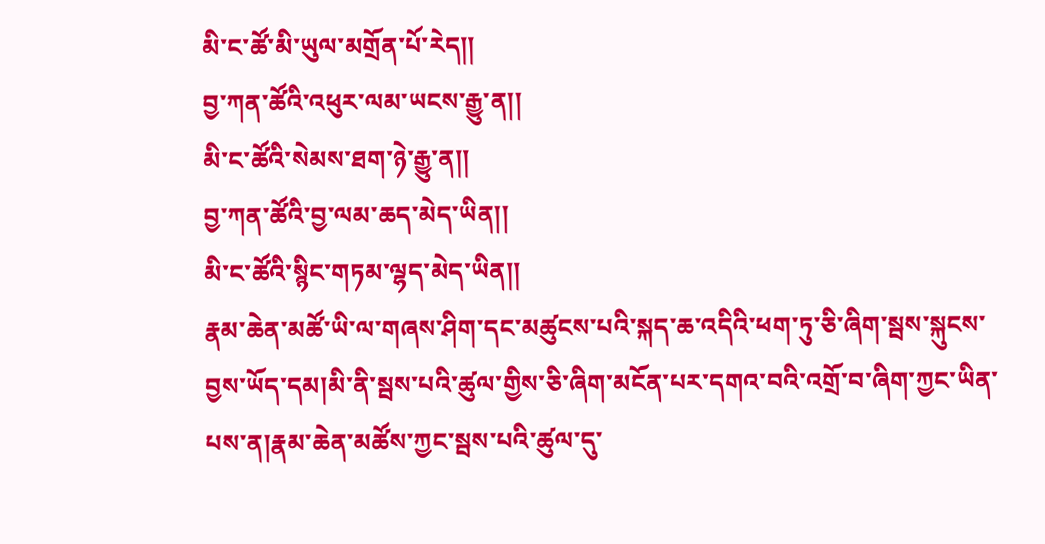མི་ང་ཚོ་མི་ཡུལ་མགྲོན་པོ་རེད།།
བྱ་ཀན་ཚོའི་འཕུར་ལམ་ཡངས་རྒྱུ་ན།།
མི་ང་ཚོའི་སེམས་ཐག་ཉེ་རྒྱུ་ན།།
བྱ་ཀན་ཚོའི་བྱ་ལམ་ཆད་མེད་ཡིན།།
མི་ང་ཚོའི་སྙིང་གཏམ་ལྷད་མེད་ཡིན།།
རྣམ་ཆེན་མཚོ་ཡི་ལ་གཞས་ཤིག་དང་མཚུངས་པའི་སྐད་ཆ་འདིའི་ཕག་ཏུ་ཅི་ཞིག་སྦས་སྐུངས་བྱས་ཡོད་དམ།མི་ནི་སྦས་པའི་ཚུལ་གྱིས་ཅི་ཞིག་མངོན་པར་དགའ་བའི་འགྲོ་བ་ཞིག་ཀྱང་ཡིན་པས་ན།རྣམ་ཆེན་མཚོས་ཀྱང་སྦས་པའི་ཚུལ་དུ་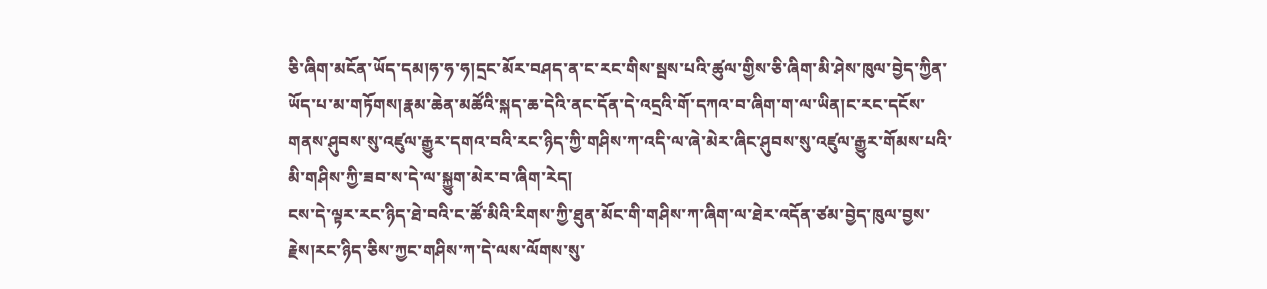ཅི་ཞིག་མངོན་ཡོད་དམ།ཧ་ཧ་ཧ།དྲང་མོར་བཤད་ན་ང་རང་གིས་སྦས་པའི་ཚུལ་གྱིས་ཅི་ཞིག་མི་ཤེས་ཁུལ་བྱེད་ཀྱིན་ཡོད་པ་མ་གཏོགས།རྣམ་ཆེན་མཚོའི་སྐད་ཆ་དེའི་ནང་དོན་དེ་འདྲའི་གོ་དཀའ་བ་ཞིག་ག་ལ་ཡིན།ང་རང་དངོས་གནས་ཤུབས་སུ་འཛུལ་རྒྱུར་དགའ་བའི་རང་ཉིད་ཀྱི་གཤིས་ཀ་འདི་ལ་ཞེ་མེར་ཞིང་ཤུབས་སུ་འཛུལ་རྒྱུར་གོམས་པའི་མི་གཤིས་ཀྱི་ཟབ་ས་དེ་ལ་སྐྱུག་མེར་བ་ཞིག་རེད།
ངས་དེ་ལྟར་རང་ཉིད་ཐེ་བའི་ང་ཚོ་མིའི་རིགས་ཀྱི་ཐུན་མོང་གི་གཤིས་ཀ་ཞིག་ལ་ཐེར་འདོན་ཙམ་བྱེད་ཁུལ་བྱས་རྗེས།རང་ཉིད་ཅིས་ཀྱང་གཤིས་ཀ་དེ་ལས་ལོགས་སུ་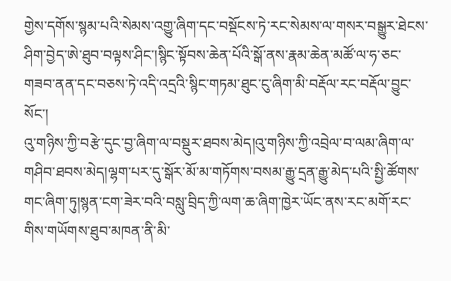གྱེས་དགོས་སྙམ་པའི་སེམས་འགྱུ་ཞིག་དང་བསྡོངས་ཏེ་རང་སེམས་ལ་གསར་བསྒྱུར་ཐེངས་ཤིག་བྱེད་ཨེ་ཐུབ་བལྟས་ཤིང་།སྙིང་སྟོབས་ཆེན་པོའི་སྒོ་ནས་རྣམ་ཆེན་མཚོ་ལ་ཧ་ཅང་གཟབ་ནན་དང་བཅས་ཏེ་འདི་འདྲའི་སྙིང་གཏམ་ཐུང་ངུ་ཞིག་མི་བརྡོལ་རང་བརྡོལ་བྱུང་སོང་།
འུ་གཉིས་ཀྱི་བརྩེ་དུང་བྱ་ཞིག་ལ་བསྡུར་ཐབས་མེད།འུ་གཉིས་ཀྱི་འབྲེལ་བ་ལམ་ཞིག་ལ་གཤིབ་ཐབས་མེད།ལྷག་པར་དུ་སྒོར་མོ་མ་གཏོགས་བསམ་རྒྱུ་དྲན་རྒྱུ་མེད་པའི་སྤྱི་ཚོགས་གང་ཞིག་ཏུ།སྙན་ངག་ཟེར་བའི་བསླུ་བྲིད་ཀྱི་ལག་ཆ་ཞིག་ཁྱེར་ཡོང་ནས་རང་མགོ་རང་གིས་གཡོགས་ཐུབ་མཁན་ནི་མི་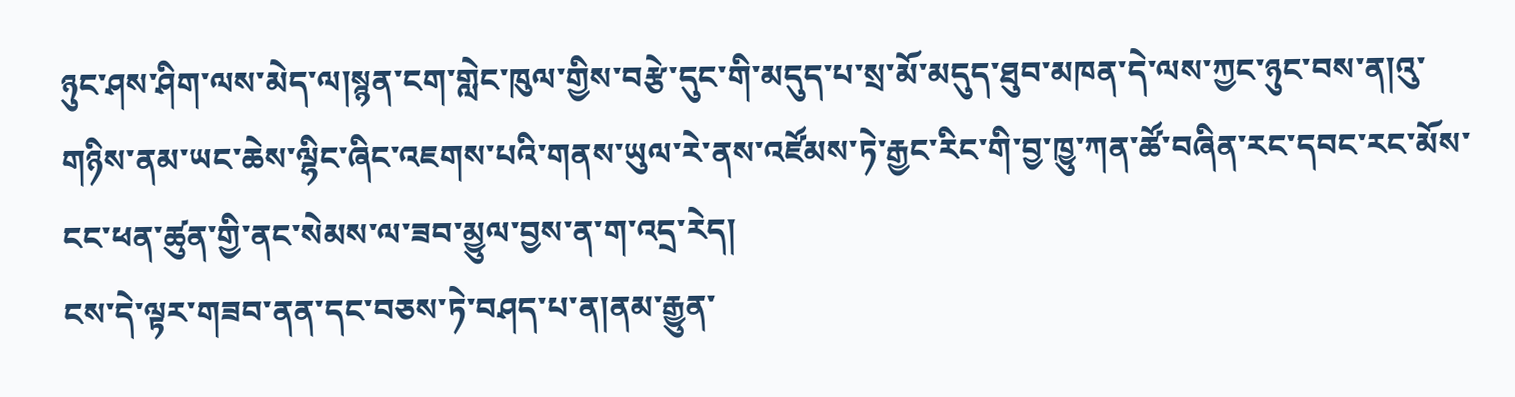ཉུང་ཤས་ཤིག་ལས་མེད་ལ།སྙན་ངག་གླེང་ཁུལ་གྱིས་བརྩེ་དུང་གི་མདུད་པ་སྲ་མོ་མདུད་ཐུབ་མཁན་དེ་ལས་ཀྱང་ཉུང་བས་ན།འུ་གཉིས་ནམ་ཡང་ཆེས་ལྷིང་ཞིང་འཇགས་པའི་གནས་ཡུལ་རེ་ནས་འཛོམས་ཏེ་རྒྱང་རིང་གི་བྱ་ཁྱུ་ཀན་ཚོ་བཞིན་རང་དབང་རང་མོས་ངང་ཕན་ཚུན་གྱི་ནང་སེམས་ལ་ཟབ་མྱུལ་བྱས་ན་ག་འདྲ་རེད།
ངས་དེ་ལྟར་གཟབ་ནན་དང་བཅས་ཏེ་བཤད་པ་ན།ནམ་རྒྱུན་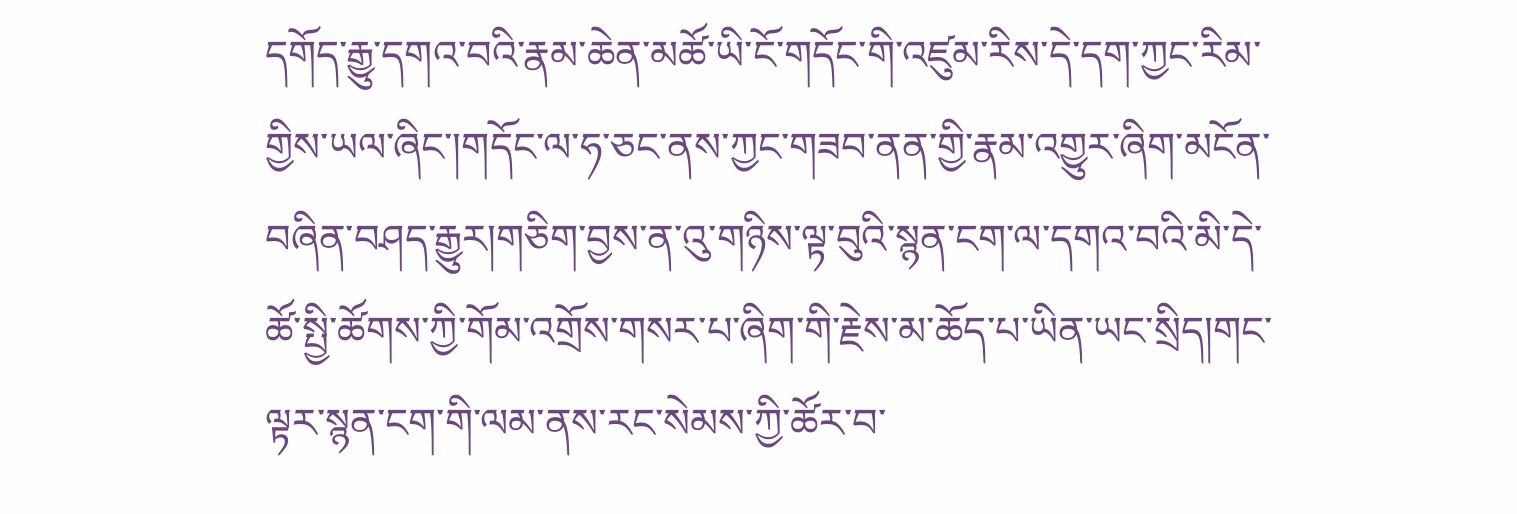དགོད་རྒྱུ་དགའ་བའི་རྣམ་ཆེན་མཚོ་ཡི་ངོ་གདོང་གི་འཛུམ་རིས་དེ་དག་ཀྱང་རིམ་གྱིས་ཡལ་ཞིང་།གདོང་ལ་ཧ་ཅང་ནས་ཀྱང་གཟབ་ནན་གྱི་རྣམ་འགྱུར་ཞིག་མངོན་བཞིན་བཤད་རྒྱུར།གཅིག་བྱས་ན་འུ་གཉིས་ལྟ་བུའི་སྙན་ངག་ལ་དགའ་བའི་མི་དེ་ཚོ་སྤྱི་ཚོགས་ཀྱི་གོམ་འགྲོས་གསར་པ་ཞིག་གི་རྗེས་མ་ཆོད་པ་ཡིན་ཡང་སྲིད།གང་ལྟར་སྙན་ངག་གི་ལམ་ནས་རང་སེམས་ཀྱི་ཚོར་བ་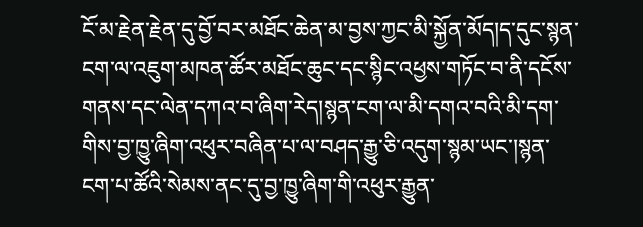ངོ་མ་རྗེན་རྗེན་དུ་བྱོ་བར་མཐོང་ཆེན་མ་བྱས་ཀྱང་མི་སྐྱོན་མོད།ད་དུང་སྙན་ངག་ལ་འཇུག་མཁན་ཚོར་མཐོང་ཆུང་དང་སྙིང་འཕྱས་གཏོང་བ་ནི་དངོས་གནས་དང་ལེན་དཀའ་བ་ཞིག་རེད།སྙན་ངག་ལ་མི་དགའ་བའི་མི་དག་གིས་བྱ་ཁྱུ་ཞིག་འཕུར་བཞིན་པ་ལ་བཤད་རྒྱུ་ཅི་འདུག་སྙམ་ཡང་།སྙན་ངག་པ་ཚོའི་སེམས་ནང་དུ་བྱ་ཁྱུ་ཞིག་གི་འཕུར་རྒྱུན་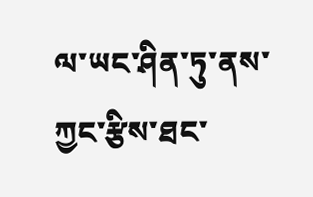ལ་ཡང་ཤིན་ཏུ་ནས་ཀྱང་རྩིས་ཐང་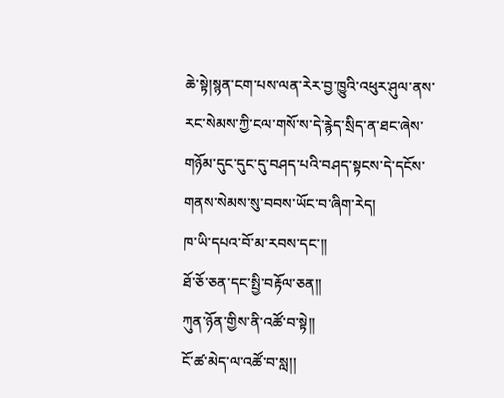ཆེ་སྟེ།སྙན་ངག་པས་ལན་རེར་བྱ་ཁྱུའི་འཕུར་ཤུལ་ནས་རང་སེམས་ཀྱི་ངལ་གསོ་ས་དེ་རྙེད་སྲིད་ན་ཐང་ཞེས་གཉོམ་དུང་དུང་དུ་བཤད་པའི་བཤད་སྟངས་དེ་དངོས་གནས་སེམས་སུ་བབས་ཡོང་བ་ཞིག་རེད།
ཁ་ཡི་དཔའ་བོ་མ་རབས་དང་།།
ཐོ་ཅོ་ཅན་དང་སྤྱི་བརྟོལ་ཅན།།
ཀུན་ཉོན་གྱིས་ནི་འཚོ་བ་སྟེ།།
ངོ་ཚ་མེད་ལ་འཚོ་བ་སླ།།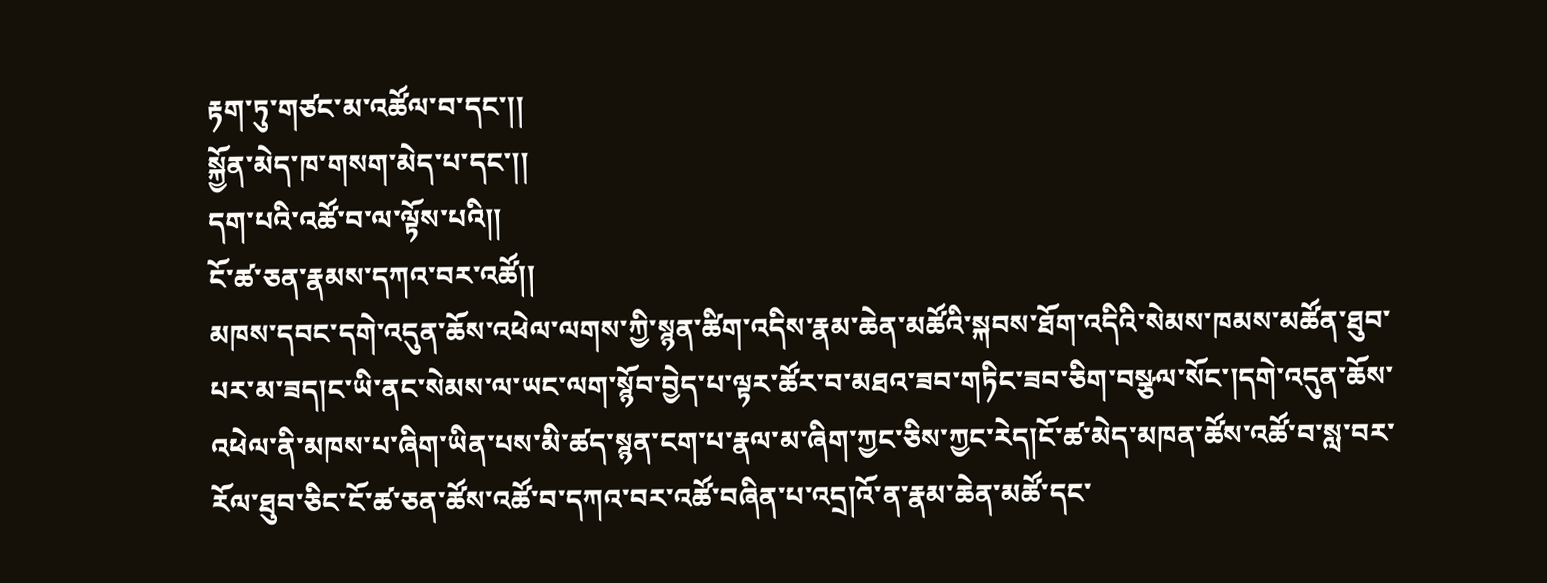རྟག་ཏུ་གཙང་མ་འཚོལ་བ་དང་།།
སྐྱོན་མེད་ཁ་གསག་མེད་པ་དང་།།
དག་པའི་འཚོ་བ་ལ་ལྟོས་པའི།།
ངོ་ཚ་ཅན་རྣམས་དཀའ་བར་འཚོ།།
མཁས་དབང་དགེ་འདུན་ཆོས་འཕེལ་ལགས་ཀྱི་སྙན་ཚིག་འདིས་རྣམ་ཆེན་མཚོའི་སྐབས་ཐོག་འདིའི་སེམས་ཁམས་མཚོན་ཐུབ་པར་མ་ཟད།ང་ཡི་ནང་སེམས་ལ་ཡང་ལག་སྙོབ་བྱེད་པ་ལྟར་ཚོར་བ་མཐའ་ཟབ་གཏིང་ཟབ་ཅིག་བསྩལ་སོང་།དགེ་འདུན་ཆོས་འཕེལ་ནི་མཁས་པ་ཞིག་ཡིན་པས་མི་ཚད་སྙན་ངག་པ་རྣལ་མ་ཞིག་ཀྱང་ཅིས་ཀྱང་རེད།ངོ་ཚ་མེད་མཁན་ཚོས་འཚོ་བ་སླ་བར་རོལ་ཐུབ་ཅིང་ངོ་ཚ་ཅན་ཚོས་འཚོ་བ་དཀའ་བར་འཚོ་བཞིན་པ་འདྲ།འོ་ན་རྣམ་ཆེན་མཚོ་དང་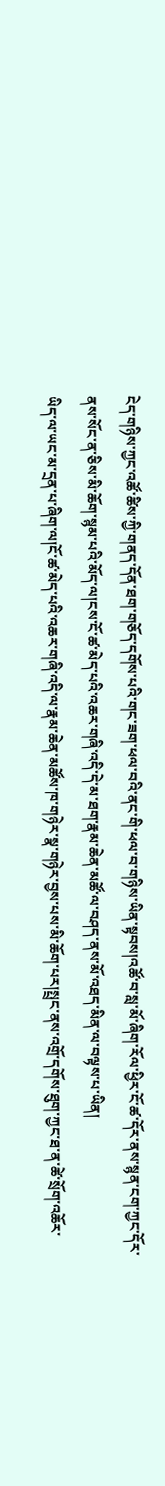ངེད་གཉིས་ཀྱང་འཚོ་ཚིས་ཀྱི་གནད་དོན་ཐག་གཅོད་དགོས་པའི་གང་ཟག་ཕལ་བའི་ནང་གི་ཕལ་བ་གཉིས་ཡིན་སྟབས།འཚོ་བ་སླ་མོ་ཞིག་རོལ་ཕྱིར་ངོ་ཚ་དོར་ནས་སྙན་ངག་ཀྱང་དོར་ནས་སོང་ན་ཅིས་མི་ཆོག་སྙམ་པའི་མོད་ལ།ངས་ངོ་ཚ་མེད་པའི་འཆར་གཞི་འདི་དེ་མ་ཐག་རྣམ་ཆེན་མཚོ་ལ་བཤད་ནས་མོ་འཐད་མིན་ལ་བལྟས་པ་ཡིན།
ཡིད་ལ་ཡང་མ་དྲན་པ་ཞིག་ལ།ངོ་ཚ་མེད་པའི་འཆར་གཞི་འདི་ལ་རྣམ་ཆེན་མཚོས་ཁ་གཉེར་སྣ་གཉེར་བྱས་པས་མི་ཆོག་པར།སྤྲང་ནས་འགྲོ་དགོས་ཐུག་ཀྱང་ཐ་ན་ཚེ་སྲོག་འཆོར་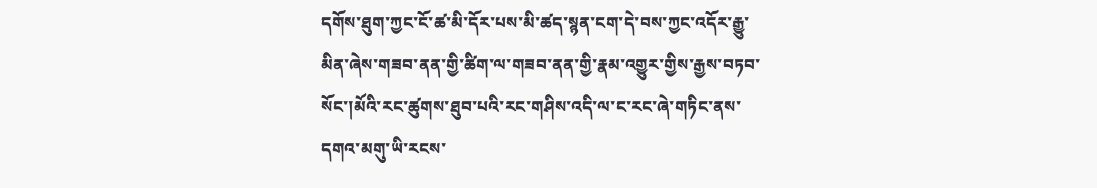དགོས་ཐུག་ཀྱང་ངོ་ཚ་མི་དོར་པས་མི་ཚད་སྙན་ངག་དེ་བས་ཀྱང་འདོར་རྒྱུ་མིན་ཞེས་གཟབ་ནན་གྱི་ཚིག་ལ་གཟབ་ནན་གྱི་རྣམ་འགྱུར་གྱིས་རྒྱས་བཏབ་སོང་།མོའི་རང་ཚུགས་ཐུབ་པའི་རང་གཤིས་འདི་ལ་ང་རང་ཞེ་གཏིང་ནས་དགའ་མགུ་ཡི་རངས་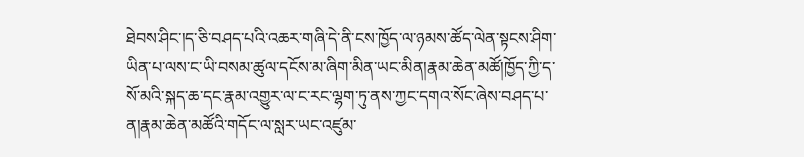ཐེབས་ཤིང་།ད་ཅི་བཤད་པའི་འཆར་གཞི་དེ་ནི་ངས་ཁྱོད་ལ་ཉམས་ཚོད་ལེན་སྟངས་ཤིག་ཡིན་པ་ལས་ང་ཡི་བསམ་ཚུལ་དངོས་མ་ཞིག་མིན་ཡང་མིན།རྣམ་ཆེན་མཚོ།ཁྱོད་ཀྱི་ད་སོ་མའི་སྐད་ཆ་དང་རྣམ་འགྱུར་ལ་ང་རང་ལྷག་ཏུ་ནས་ཀྱང་དགའ་སོང་ཞེས་བཤད་པ་ན།རྣམ་ཆེན་མཚོའི་གདོང་ལ་སླར་ཡང་འཛུམ་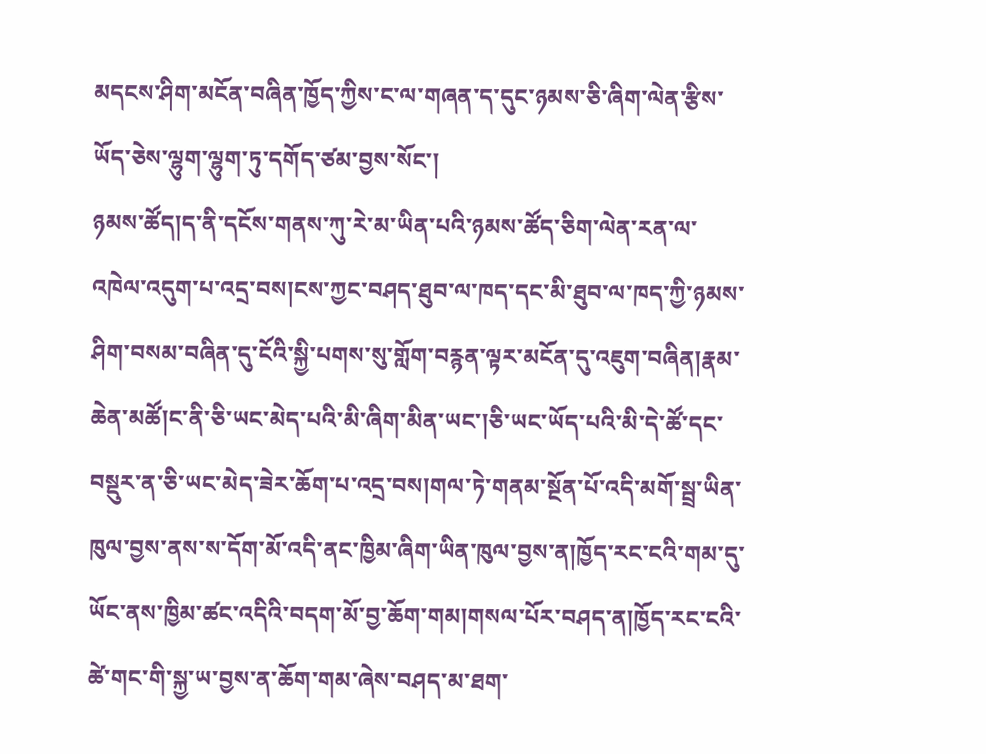མདངས་ཤིག་མངོན་བཞིན་ཁྱོད་ཀྱིས་ང་ལ་གཞན་ད་དུང་ཉམས་ཅི་ཞིག་ལེན་རྩིས་ཡོད་ཅེས་ལྷུག་ལྷུག་ཏུ་དགོད་ཙམ་བྱས་སོང་།
ཉམས་ཚོད།ད་ནི་དངོས་གནས་ཀུ་རེ་མ་ཡིན་པའི་ཉམས་ཚོད་ཅིག་ལེན་རན་ལ་འཁེལ་འདུག་པ་འདྲ་བས།ངས་ཀྱང་བཤད་ཐུབ་ལ་ཁད་དང་མི་ཐུབ་ལ་ཁད་ཀྱི་ཉམས་ཤིག་བསམ་བཞིན་དུ་ངོའི་སྐྱི་པགས་སུ་གློག་བརྙན་ལྟར་མངོན་དུ་འཇུག་བཞིན།རྣམ་ཆེན་མཚོ།ང་ནི་ཅི་ཡང་མེད་པའི་མི་ཞིག་མིན་ཡང་།ཅི་ཡང་ཡོད་པའི་མི་དེ་ཚོ་དང་བསྡུར་ན་ཅི་ཡང་མེད་ཟེར་ཆོག་པ་འདྲ་བས།གལ་ཏེ་གནམ་སྔོན་པོ་འདི་མགོ་སྦྲ་ཡིན་ཁུལ་བྱས་ནས་ས་དོག་མོ་འདི་ནང་ཁྱིམ་ཞིག་ཡིན་ཁུལ་བྱས་ན།ཁྱོད་རང་ངའི་གམ་དུ་ཡོང་ནས་ཁྱིམ་ཚང་འདིའི་བདག་མོ་བྱ་ཆོག་གམ།གསལ་པོར་བཤད་ན།ཁྱོད་རང་ངའི་ཚེ་གང་གི་སྐྱ་ཡ་བྱས་ན་ཆོག་གམ་ཞེས་བཤད་མ་ཐག་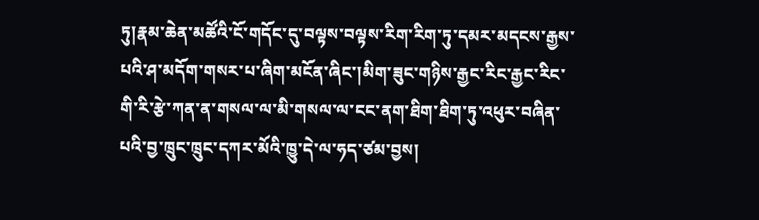ཏུ།རྣམ་ཆེན་མཚོའི་ངོ་གདོང་དུ་བལྟས་བལྟས་རིག་རིག་ཏུ་དམར་མདངས་རྒྱས་པའི་ཤ་མདོག་གསར་པ་ཞིག་མངོན་ཞིང་།མིག་ཟུང་གཉིས་རྒྱང་རིང་རྒྱང་རིང་གི་རི་རྩེ་ཀན་ན་གསལ་ལ་མི་གསལ་ལ་ངང་ནག་ཐིག་ཐིག་ཏུ་འཕུར་བཞིན་པའི་བྱ་ཁྲུང་ཁྲུང་དཀར་མོའི་ཁྱུ་དེ་ལ་ཧད་ཙམ་བྱས།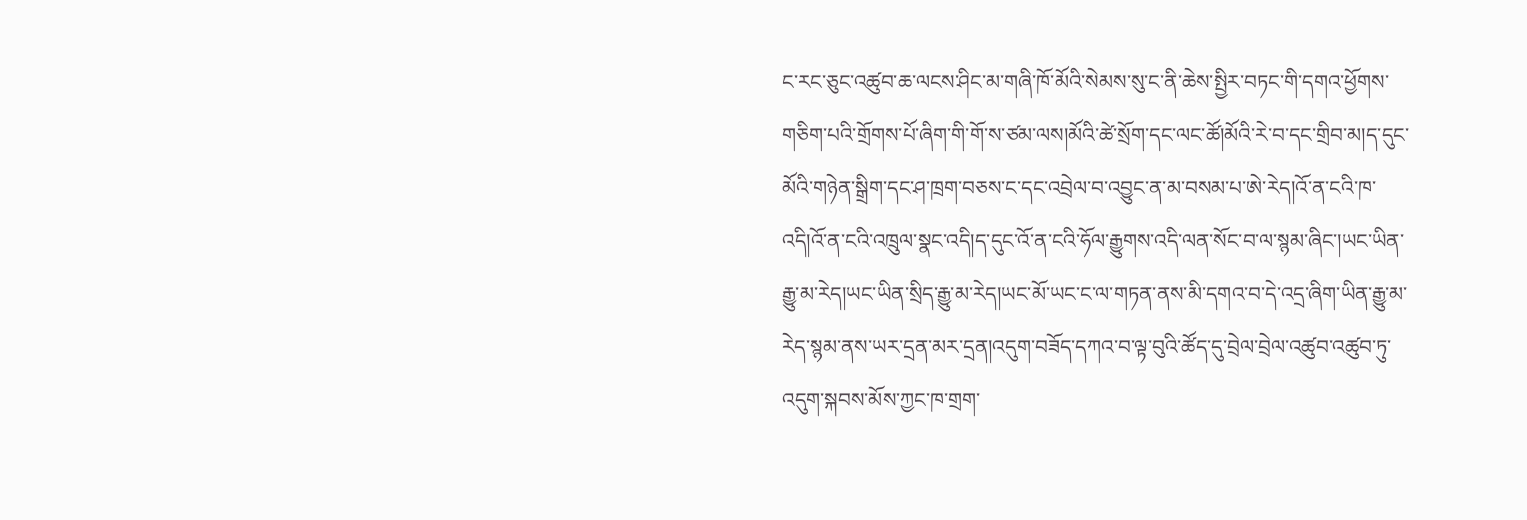ང་རང་ཅུང་འཚུབ་ཆ་ལངས་ཤིང་མ་གཞི་ཁོ་མོའི་སེམས་སུ་ང་ནི་ཆེས་སྤྱིར་བཏང་གི་དགའ་ཕྱོགས་གཅིག་པའི་གྲོགས་པོ་ཞིག་གི་གོ་ས་ཙམ་ལས།མོའི་ཚེ་སྲོག་དང་ལང་ཚོ།མོའི་རེ་བ་དང་གྲིབ་མ།ད་དུང་མོའི་གཉེན་སྒྲིག་དང་ཤ་ཁྲག་བཅས་ང་དང་འབྲེལ་བ་འབྱུང་ན་མ་བསམ་པ་ཨེ་རེད།འོ་ན་ངའི་ཁ་འདི།འོ་ན་ངའི་འཁྲུལ་སྣང་འདི།ད་དུང་འོ་ན་ངའི་ཧོལ་རྒྱུགས་འདི་ལན་སོང་བ་ལ་སྙམ་ཞིང་།ཡང་ཡིན་རྒྱུ་མ་རེད།ཡང་ཡིན་སྲིད་རྒྱུ་མ་རེད།ཡང་མོ་ཡང་ང་ལ་གཏན་ནས་མི་དགའ་བ་དེ་འདྲ་ཞིག་ཡིན་རྒྱུ་མ་རེད་སྙམ་ནས་ཡར་དྲན་མར་དྲན།འདུག་བཟོད་དཀའ་བ་ལྟ་བུའི་ཚོད་དུ་བྲེལ་བྲེལ་འཚུབ་འཚུབ་ཏུ་འདུག་སྐབས་མོས་ཀྱང་ཁ་གྲག་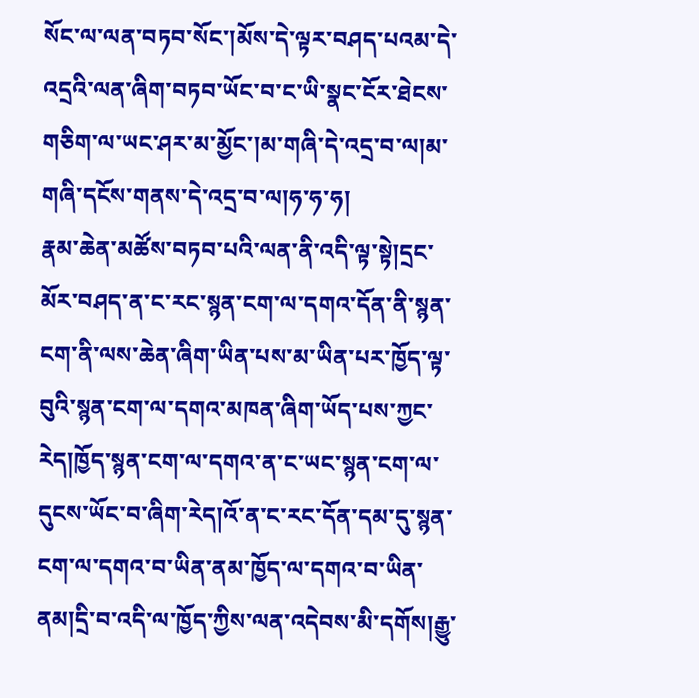སོང་ལ་ལན་བཏབ་སོང་།མོས་དེ་ལྟར་བཤད་པའམ་དེ་འདྲའི་ལན་ཞིག་བཏབ་ཡོང་བ་ང་ཡི་སྣང་ངོར་ཐེངས་གཅིག་ལ་ཡང་ཤར་མ་མྱོང་།མ་གཞི་དེ་འདྲ་བ་ལ།མ་གཞི་དངོས་གནས་དེ་འདྲ་བ་ལ།ཧ་ཧ་ཧ།
རྣམ་ཆེན་མཚོས་བཏབ་པའི་ལན་ནི་འདི་ལྟ་སྟེ།དྲང་མོར་བཤད་ན་ང་རང་སྙན་ངག་ལ་དགའ་དོན་ནི་སྙན་ངག་ནི་ལས་ཆེན་ཞིག་ཡིན་པས་མ་ཡིན་པར་ཁྱོད་ལྟ་བུའི་སྙན་ངག་ལ་དགའ་མཁན་ཞིག་ཡོད་པས་ཀྱང་རེད།ཁྱོད་སྙན་ངག་ལ་དགའ་ན་ང་ཡང་སྙན་ངག་ལ་དུངས་ཡོང་བ་ཞིག་རེད།འོ་ན་ང་རང་དོན་དམ་དུ་སྙན་ངག་ལ་དགའ་བ་ཡིན་ནམ་ཁྱོད་ལ་དགའ་བ་ཡིན་ནམ།དྲི་བ་འདི་ལ་ཁྱོད་ཀྱིས་ལན་འདེབས་མི་དགོས།རྒྱུ་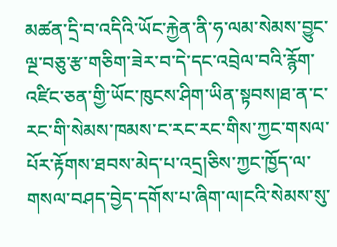མཚན་དྲི་བ་འདིའི་ཡོང་རྐྱེན་ནི་ཧ་ལམ་སེམས་བྱུང་ལྔ་བཅུ་རྩ་གཅིག་ཟེར་བ་དེ་དང་འབྲེལ་བའི་རྙོག་འཛིང་ཅན་གྱི་ཡོང་ཁུངས་ཤིག་ཡིན་སྟབས།ཐ་ན་ང་རང་གི་སེམས་ཁམས་ང་རང་རང་གིས་ཀྱང་གསལ་པོར་རྟོགས་ཐབས་མེད་པ་འདྲ།ཅིས་ཀྱང་ཁྱོད་ལ་གསལ་བཤད་བྱེད་དགོས་པ་ཞིག་ལ།ངའི་སེམས་སུ་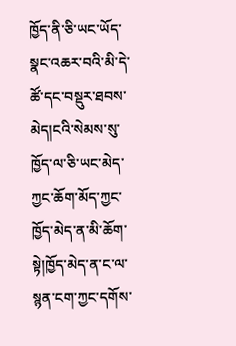ཁྱོད་ནི་ཅི་ཡང་ཡོད་སྣང་འཆར་བའི་མི་དེ་ཚོ་དང་བསྡུར་ཐབས་མེད།ངའི་སེམས་སུ་ཁྱོད་ལ་ཅི་ཡང་མེད་ཀྱང་ཆོག་མོད་ཀྱང་ཁྱོད་མེད་ན་མི་ཆོག་སྟེ།ཁྱོད་མེད་ན་ང་ལ་སྙན་ངག་ཀྱང་དགོས་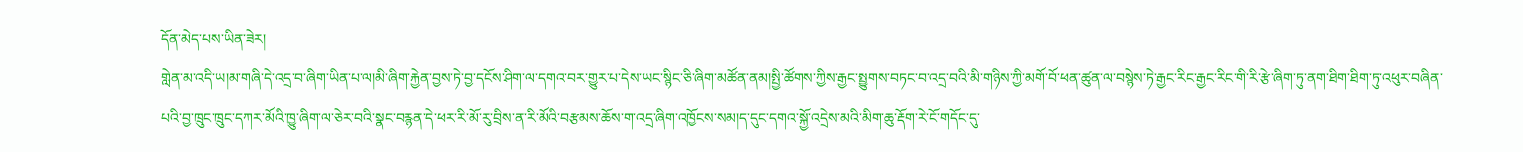དོན་མེད་པས་ཡིན་ཟེར།
གླེན་མ་འདི་ཡ།མ་གཞི་དེ་འདྲ་བ་ཞིག་ཡིན་པ་ལ།མི་ཞིག་རྐྱེན་བྱས་ཏེ་བྱ་དངོས་ཤིག་ལ་དགའ་བར་གྱུར་པ་དེས་ཡང་སྙིང་ཅི་ཞིག་མཚོན་ནམ།སྤྱི་ཚོགས་ཀྱིས་རྒྱང་སྤྱུགས་བཏང་བ་འདྲ་བའི་མི་གཉིས་ཀྱི་མགོ་བོ་ཕན་ཚུན་ལ་བསྙེས་ཏེ་རྒྱང་རིང་རྒྱང་རིང་གི་རི་རྩེ་ཞིག་ཏུ་ནག་ཐིག་ཐིག་ཏུ་འཕུར་བཞིན་པའི་བྱ་ཁྲུང་ཁྲུང་དཀར་མོའི་ཁྱུ་ཞིག་ལ་ཅེར་བའི་སྣང་བརྙན་དེ་ཕར་རི་མོ་རུ་བྲིས་ན་རི་མོའི་བརྩམས་ཆོས་ག་འདྲ་ཞིག་འཁྱོངས་སམ།ད་དུང་དགའ་སྐྱོ་འདྲེས་མའི་མིག་ཆུ་རྡོག་རེ་ངོ་གདོང་དུ་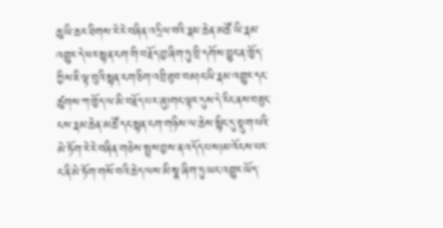ཆུ་ཡི་ཆར་ཐིགས་རེ་རེ་བཞིན་འདྲིལ་བའི་རྣམ་ཆེན་མཚོ་ཡི་རྣམ་འགྱུར་དེ་ཕར་སྙན་ངག་གི་བརྗོད་བྱ་ཞིག་ཏུ་བྲི་དགོས་བྱུང་ན་ཁྱོད་ཀྱིས་ཇི་ལྟ་བུའི་སྙན་ངག་ཅིག་འབྲི་ཐུབ་བམ།ང་ཡི་རྣམ་འགྱུར་དང་ཚུགས་ཀ་ཁྱོད་ལ་མི་བརྗོད་པར་ཞུ།གང་ལྟར་དུས་དེ་རིང་ནས་བཟུང་ངས་རྣམ་ཆེན་མཚོ་དང་སྙན་ངག་གཉིས་ལ་ཆེས་སྙིང་དུ་སྡུག་པའི་མེ་ཏོག་རེ་རེ་བཞིན་གཅེས་སྤྲས་བྱས་ན་འདོད་པས།མ་འོངས་པར་ང་ནི་མེ་ཏོག་གསོ་བའི་ཆེད་ལས་མི་སྣ་ཞིག་ཏུ་ཡང་འགྱུར་ཡོད་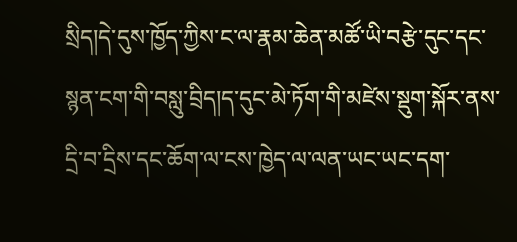སྲིད།དེ་དུས་ཁྱོད་ཀྱིས་ང་ལ་རྣམ་ཆེན་མཚོ་ཡི་བརྩེ་དུང་དང་སྙན་ངག་གི་བསླུ་བྲིད།ད་དུང་མེ་ཏོག་གི་མཛེས་སྡུག་སྐོར་ནས་དྲི་བ་དྲིས་དང་ཆོག་ལ་ངས་ཁྱེད་ལ་ལན་ཡང་ཡང་དག་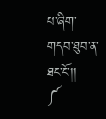པ་ཞིག་གདབ་ཐུབ་ན་ཐང་ངོ་།།
༼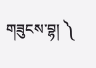གཟུངས་བྷ། ༽